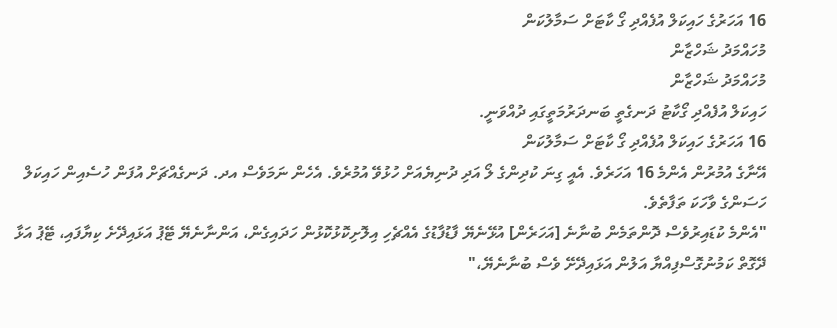16 އަހަރުގެ ހައިކަލް އުފެއްދި ގޯ ކާޓަށް ސަމާލުކަން
މުހައްމަދު ޝަހްޒާން
މުހައްމަދު ޝަހްޒާން
ހައިކަލް އުފެއްދި ގޯކާޓު ދަނގެތީ ބަނދަރުމަތީގައި ދުއްވަނީ.
16 އަހަރުގެ ހައިކަލް އުފެއްދި ގޯ ކާޓަށް ސަމާލުކަން
އޭނާގެ އުމުރުން އެންމެ 16 އަހަރެވެ. އެއީ ގިނަ ކުދިންގެ ލޯ އަދި ދުނިޔެއަށް ހުޅުވޭ އުމުރެވެ. އެހެން ނަމަވެސް އދ. ދަނގެއްޗަށް އުފަން ހުސެއިން ހައިކަލް ހަސަންގެ ވާހަކަ ތަފާތެވެ.
"އެންމެ ކުޑައިރުވެސް ދޮންތަމެން ބުނާނެ [އަހަރެން] އުޅޭނެޔޭ ފާޑުފާޑުގެ އެއްޗެހި އިލޮށިކޮޅުކޮޅުން ހަދައިގެން، އަންނާނެޔޭ ޓޭޕު އަޅައިދޭށެ ކިޔާފައި، ޓޭޕު އަޅާ ދޭގޮތް ކަމުނުގޮސްފިއްޔާ އަލުން އަޅައިދޭށޭ ވެސް ބުނާނެޔޭ،"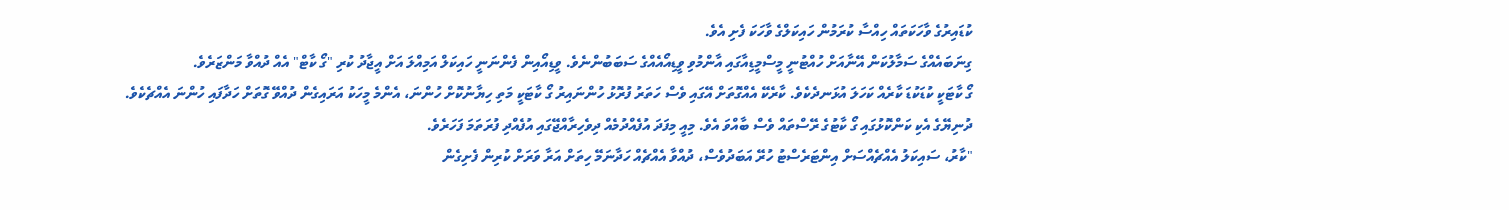ކުޑައިރުގެ ވާހަކަތައް ހިއްސާ ކުރަމުން ހައިކަލްގެ ވާހަކަ ފެށި އެވެ.
ގިނަބައެއްގެ ސަމާލުކަން އޭނާއަށް ހުއްޓުނީ މީސްމީޑިއާގައި އާންމުވި ވީޑިއޯއެއްގެ ސަބަބުންނެވެ. ވީޑިއޯއިން ފެންނަނީ ހައިކަލް އަމިއްލަ އަށް އީޖާދު ކުރި "ގޯ ކާޓް" އެއް ދުއްވާ މަންޒަރެވެ.
ގޯ ކާޓަކީ ކުޑަކުޑަ ކާރެއް ކަހަލަ އުޅަނދެކެވެ. ކާރެކޭ އެއްގޮތަށް އޭގައި ވެސް ހަތަރު ފުރޮޅު ހުންނައިރު ގޯ ކާޓަކީ މަތި ހިޔާނުކޮށް ހުންނަ، އެންމެ މީހަކު އަރައިގެން ދުއްވޭ ގޮތަށް ހަދާފައި ހުންނަ އެއްޗެކެވެ. ދުނިޔޭގެ އެކި ކަންކޮޅުގައި ގޯ ކާޓުގެ ރޭސްތައް ވެސް ބާއްވަ އެވެ. މިއީ މިފަދަ އުފެއްދުމެއް ދިވެހިރާއްޖޭގައި އުފެއްދި ފުރަތަމަ ފަހަރެވެ.
"ކާރު، ސައިކަލު އެއްޗެއްސަށް އިންޓަރެސްޓު ހުރޭ އަބަދުވެސް، ދުއްވާ އެއްޗެއް ހަދާނަމޭ ހިތަށް އަރާ ވަރަށް ކުރިން ފެށިގެން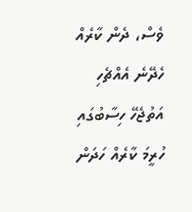ވެސް، ދެން ކާރެއް ހެދޭނެ އެއްޗެހި އަތުޖެހޭ ހިސާބުގައި ހުރީމަ ކާރެއް ހަދަން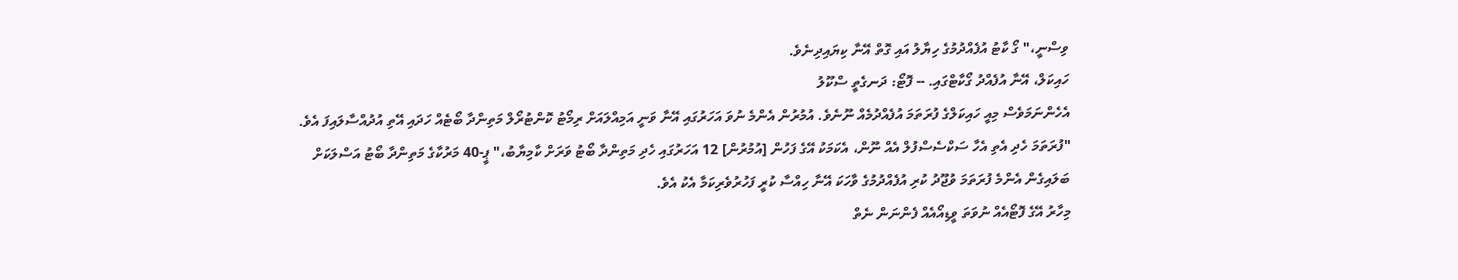ވިސްނީ،" ގޯ ކާޓު އުފެއްދުމުގެ ހިޔާލު އައި ގޮތް އޭނާ ކިޔައިދިނެވެ.
ހައިކަލް، އޭނާ އުފެއްދު ގޯކާޓްގައި. -- ފޮޓޯ: ދަނގެތީ ސްކޫލު
އެހެންނަމަވެސް މިއީ ހައިކަލްގެ ފުރަތަމަ އުފެއްދުމެއް ނޫނެވެ. އުމުރުން އެންމެ ނުވަ އަހަރުގައި އޭނާ ވަނީ އަމިއްލައަށް ރިމޯޓު ކޮންޓުރޯލް މަތިންދާ ބޯޓެއް ހަދައި އޭތި އުދުއްސާލައިފަ އެވެ.
"ފުރަތަމަ ހެދި އެތި އެހާ ސަކްސެސްފުލް އެއް ނޫން، އެކަމަކު އޭގެ ފަހުން [އުމުރުން] 12 އަހަރުގައި ހެދި މަތިންދާ ބޯޓު ވަރަށް ކާމިޔާބު،" ޕީ-40 މަރުކާގެ މަތިންދާ ބޯޓު އަސްލަކަށް ބަލައިގެން އެންމެ ފުރަތަމަ ވުޖޫދު ކުރި އުފެއްދުމުގެ ވާހަކަ އޭނާ ހިއްސާ ކުރީ ފަހުރުވެރިކަމާ އެކު އެވެ.
މިހާރު އޭގެ ފޮޓޯއެއް ނުވަތަ ވީޑިއޯއެއް ފެންނަން ނެތް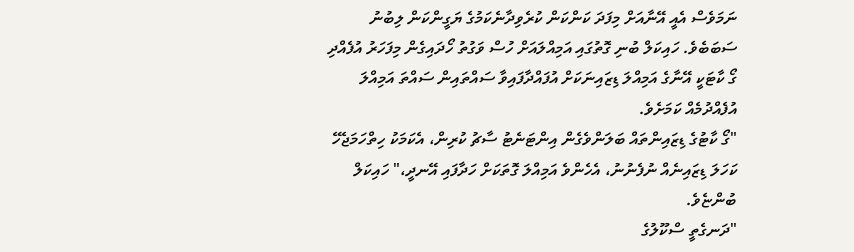ނަމަވެސް އެއީ އޭނާއަށް މިފަދަ ކަންކަން ކުރެވިދާނެކަމުގެ ޔަގީންކަން ލިބުނު ސަބަބެވެ. ހައިކަލް ބުނި ގޮތުގައި އަމިއްލައަށް ހުސް ވަގުތު ހޯދައިގެން މިފަހަރު އުފެއްދި ގޯ ކާޓަކީ އޭނާގެ އަމިއްލަ ޑިޒައިނަކަށް އުފައްދާފައިވާ ސައްތައިން ސައްތަ އަމިއްލަ އުފެއްދުމެއް ކަމަށެވެ.
"ގޯ ކާޓުގެ ޑިޒައިންތައް ބަލަންވެގެން އިންޓަނެޓު ސާޗު ކުރިން، އެކަމަކު ހިތްހަމަޖެހޭ ކަހަލަ ޑިޒައިނެއް ނުފެނުނު، އެހެންވެ އަމިއްލަ ގޮތަކަށް ހަދާފައި އޭނދީ،" ހައިކަލް ބުންޏެވެ.
"ދަނގެތީ ސްކޫލުގެ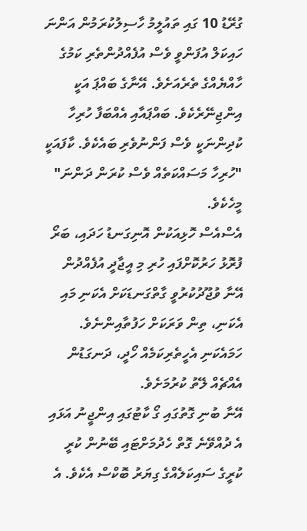ގުރޭޑު 10 ގައި ތައުލީމު ހާސިލުކުރަމުން އަންނަ ހައިކަލް އުފަންވީ ވެސް އުފެއްދުންތެރި ކަމުގެ ހާއްޔެއްގެ ތެރެއަށެވެ. އޭނާގެ ބައްޕަ އަކީ އިންޖިނޭރެކެވެ. ބައްޕައާއި އެއްބަފާ ހުރިހާ ކުދިންނަކީ ވެސް ފަންނުވެރި ބައެކެވެ. ކާފައަކީ "ހުރިހާ މަސައްކަތެއް ވެސް ކުރަން ދަންނަ" މީހެކެވެ.
އެސްއެސް ހޮޅިއަކުން އޮނިގަނޑު ހަދައި، ބަރޯ ފުރޮޅު ހަރުކޮށްފައި ހުރި މި އީޖާދީ އުފެއްދުން އޭނާ ވުޖޫދުކުރުވީ ގާތްގަނޑަކަށް އެކަނި މައި އެކަނި، ތިން ވަރަކަށް ހަފުތާއިންނެވެ. ހަމައެކަނި އެހީތެރިކަމެއް ހޯދީ، ދަނގަޑުން އެއްޗެއް ލޭތު ކުރުމަށެވެ.
އޭނާ ބުނި ގޮތުގައި ގޯ ކާޓުގައި އިންޖީނު އަޅައި އެ ދުއްވޭނެ ގޮތް ހެދުމަށްޓައި ބޭނުން ކުރީ ކުރީގެ ސައިކަލެއްގެ ގިޔަރު ބޮކްސް އެކެވެ. އެ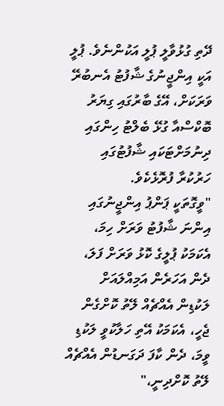ދޭތި ގުޅުވާލީ ޕުލީ އަކުންނެވެ. ޕުލީ އަކީ އިންޖީނުގެ ޝާފުޓު އެނބުރޭ ވަރަކަށް، އޭގެ ބާރުގައި ގިޔަރު ބޮކްސްއާ ގުޅޭ ބެލްޓު ހިންގައި ދިނުމަށްޓަކައި ޝާފުޓުގައި ހަރުކުރާ ފުރޮޅެކެވެ.
"ވީގޮތަކީ ޕަންޕު އިންޖީނުގައި އިންނަ ޝާފުޓު ވަރަށް ހިމަ، އެކަމަކު ޕުލީގެ ކޮޅު ވަރަށް ފަލަ، ދެން އަހަރެން އަމިއްލައަށް ލަކުޑިން އެއްޗެއް ލޭތު ކޮށްގެން ޖެހީ، އެކަމަކު އޭތި ހަލާކުވީ ލަކުޑި ވީމަ، ދެން ކާފަ ދަގަނޑުން އެއްޗެއް ލޭތު ކޮށްދިނީ،"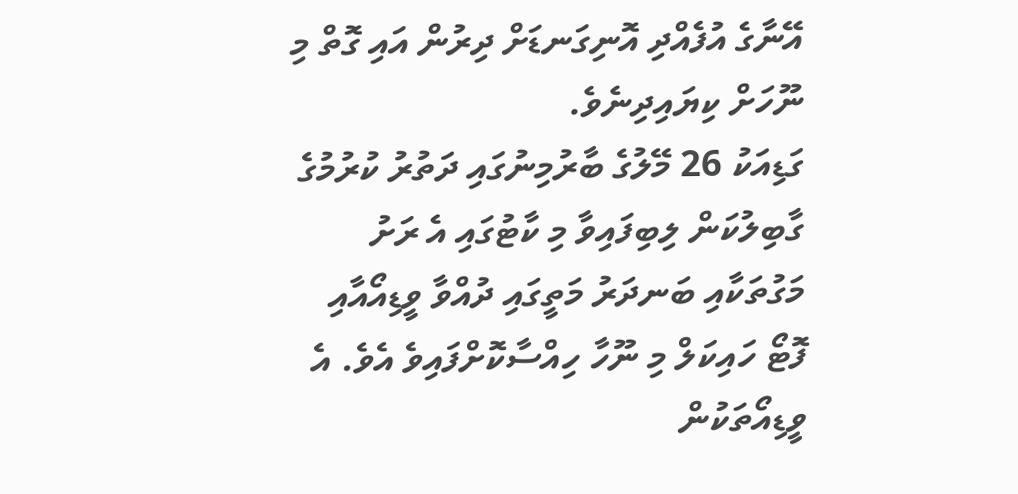އޭނާގެ އުފެއްދި އޮނިގަނޑަށް ދިރުން އައި ގޮތް މި ނޫހަށް ކިޔައިދިނެވެ.
ގަޑިއަކު 26 މޭލުގެ ބާރުމިނުގައި ދަތުރު ކުރުމުގެ ގާބިލުކަން ލިބިފައިވާ މި ކާޓުގައި އެ ރަށު މަގުތަކާއި ބަނދަރު މަތީގައި ދުއްވާ ވީޑިއޯއާއި ފޮޓޯ ހައިކަލް މި ނޫހާ ހިއްސާކޮށްފައިވެ އެވެ. އެ ވީޑިއޯތަކުން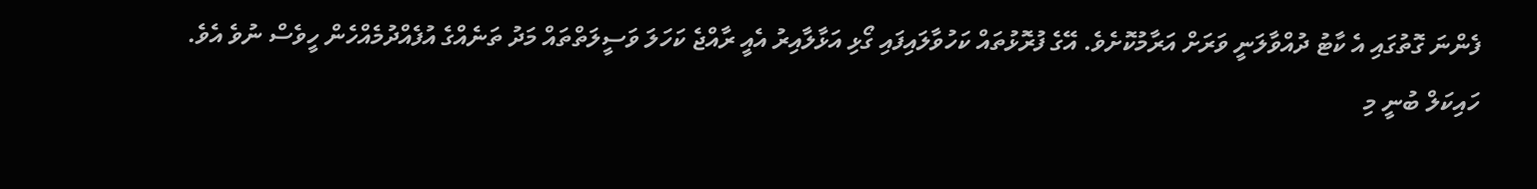ފެންނަ ގޮތުގައި އެ ކާޓު ދުއްވާލަނީ ވަރަށް އަރާމުކޮށެވެ. އޭގެ ފުރޮޅުތައް ކަހުވާލައިފައި ގޯޅި އަޅާލާއިރު އެއީ ރާއްޖެ ކަހަލަ ވަސީލަތްތައް މަދު ތަނެއްގެ އުފެއްދުމެއްހެން ހީވެސް ނުވެ އެވެ.
ހައިކަލް ބުނީ މި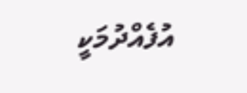އުފެއްދުމަކީ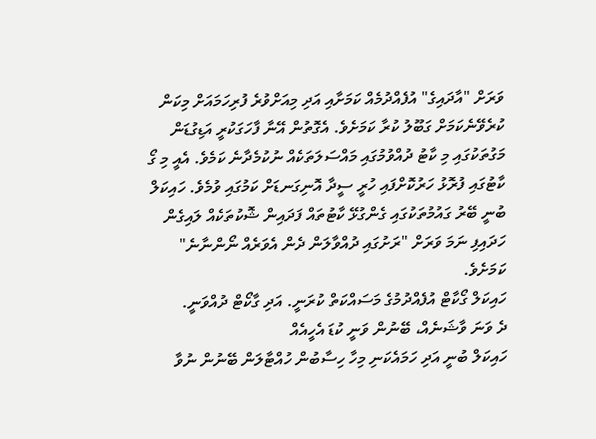ވަރަށް "އާދައިގެ" އުފެއްދުމެއް ކަމަށާއި އަދި މިއަށްވުރެ ފުރިހަމައަށް މިކަން ކުރެވޭނެކަމަށް ގަބޫލު ކުރާ ކަމަށެވެ. އެގޮތުން އޭނާ ފާހަގަކުރީ އަޑިގުޑަން މަގުތަކުގައި މި ކާޓު ދުއްވުމުގައި މައްސަލަތަކެއް ނުކުމެދާނެ ކަމެވެ. އެއީ މި ގޯ ކާޓުގައި ފުރޮޅު ހަރުކޮށްފައި ހުރީ ސީދާ އޮނިގަނޑަށް ކަމުގައި ވުމެވެ. ހައިކަލް ބުނީ ބޭރު ގައުމުތަކުގައި ގެންގުޅޭ ކާޓުތައް ފަދައިން ޝޮކުތަކެއް ލައިގެން ހަދައިފި ނަމަ ވަރަށް "ރަށުގައި ދުއްވާލަން ދެން އެވަރެއް ނޯންނާނެ" ކަމަށެވެ.
ހައިކަލް ގޯކާޓް އުފެއްދުމުގެ މަސައްކަތް ކުރަނީ. އަދި ގާކޯޓް ދުއްވަނީ.
ދެ ވަނަ ވާޝަނެއް، ބޭނުން ވަނީ ކުޑަ އެހީއެއް
ހައިކަލް ބުނީ އަދި ހަމައެކަނި މިހާ ހިސާބުން ހުއްޓާލަން ބޭނުން ނުވާ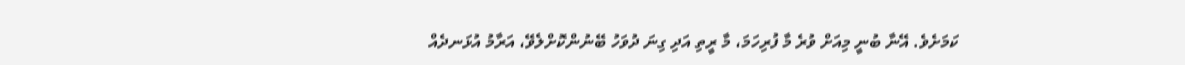ކަމަށެވެ. އޭނާ ބުނީ މިއަށް ވުރެ މާ ފުރިހަމަ، މާ ރީތި އަދި ގިނަ ދުވަހު ބޭނުންކޮށްލެވޭ، އަރާމު އުޅަނދެއް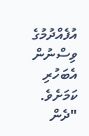އުފެއްދުމުގެ ވިސްނުން އެބަހުރި ކަމަށެވެ.
"ދެން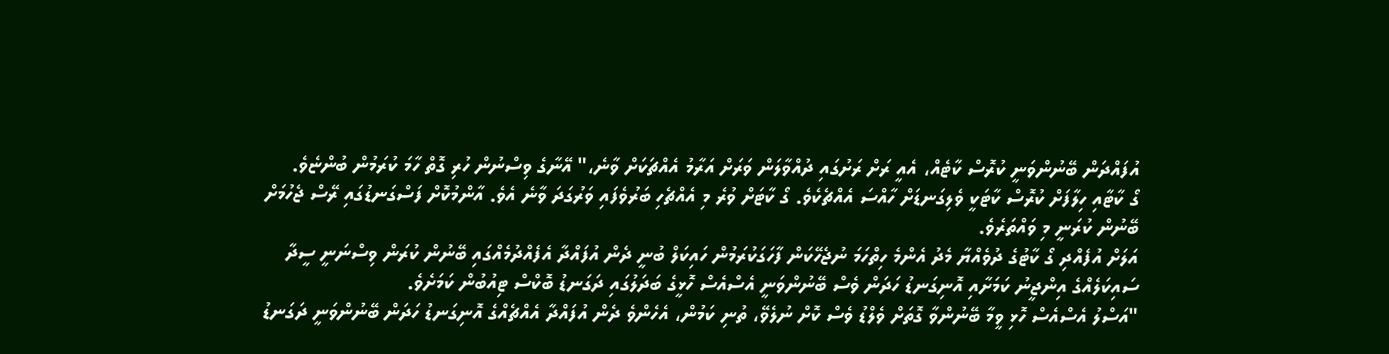އުފައްދަން ބޭނުންވަނީ ކުރޮސް ކާޓެއް، އެއީ ރަށް ރަށުގައި ދުއްވާލަން ވަރަށް އަރާމު އެއްޗަކަށް ވާނެ،" އޭނާގެ ވިސްނުން ހުރި ގޮތް ހާމަ ކުރަމުން ބުންޏެވެ.
ގޯ ކާޓާއި ހިލާފަށް ކުރޮސް ކާޓަކީ ވެލިގަނޑަށް ހާއްސަ އެއްޗެކެވެ. ގޯ ކާޓަށް ވުރެ މި އެއްޗެހި ބަރުވެފައި ވަރުގަދަ ވާނެ އެވެ. އާންމުކޮށް ފަސްގަނޑުގައި ރޭސް ޖެހުމަށް ބޭނުން ކުރަނީ މި ވައްތަރެވެ.
އަލަށް އުފެއްދި ގޯ ކާޓުގެ ދުވެއްޔާ މެދު އެންމެ ހިތްހަމަ ނުޖެހޭކަން ފާހަގަކުރަމުން ހައިކަލް ބުނީ ދެން އުފައްދާ އެފެއްދުމެއްގައި ބޭނުން ކުރަން ވިސްނަނީ ސީދާ ސައިކަލެއްގެ އިންޖީނު ކަމަށާއި އޮނިގަނޑު ހަދަން ވެސް ބޭނުންވަނީ އެސްއެސް ހޮޅީގެ ބަދަލުގައި ދަގަނޑު ބޮކްސް ޓިއުބުން ކަމަށެވެ.
"އަސްލު އެސްއެސް ހޮޅި ވީމާ ބޭނުންވާ ގޮތަށް ވެލްޑު ވެސް ކޮށް ނުލެވޭ، ތުނި ކަމުން، އެހެންވެ ދެން އުފައްދާ އެއްޗެއްގެ އޮނިގަނޑު ހަދަން ބޭނުންވަނީ ދަގަނޑު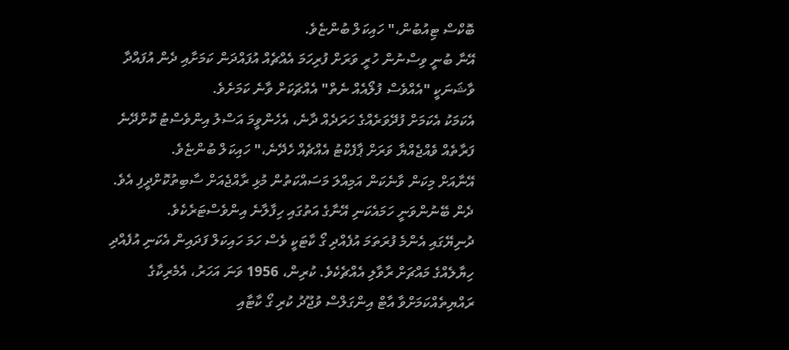ބޮކްސް ޓިއުބުން،" ހައިކަލް ބުންޏެވެ.
އޭނާ ބުނީ ވިސްނުން ހުރީ ވަރަށް ފުރިހަމަ އެއްޗެއް އުފައްދަން ކަމަށާއި ދެން އުފައްދާ ވާޝަނަކީ "އެއްވެސް ފުލޯއެއް ނެތް" އެއްޗަކަށް ވާނެ ކަމަށެވެ.
އެކަމަކު އެކަމަށް ފުދޭވަރެއްގެ ހަރަދެއް ދާނެ، އެހެންވީމަ އަސްލު އިންވެސްޓު ކޮށްދޭނެ ފަރާތެއް ވެއްޖެއްޔާ ވަރަށް ޕާފެކްޓު އެއްޗެއް ހެދޭނެ،" ހައިކަލް ބުންޏެވެ.
އޭނާއަށް މިކަން ވާނެކަން އަމިއްލަ މަސައްކަތުން މުޅި ރާއްޖެއަށް ސާބިތުކޮށްދީފި އެވެ. ދެން ބޭނުންވަނީ ހަމައެކަނި އޭނާގެ އަތުގައި ހިފާލާނެ އިންވެސްޓަރެކެވެ.
ދުނިޔޭގައި އެންމެ ފުރަތަމަ އުފެއްދި ގޯ ކާޓަކީ ވެސް ހަމަ ހައިކަލް ފަދައިން އެކަނި އުފެއްދި ހިޔާލެއްގެ މައްޗަށް ރާވާލި އެއްޗެކެވެ. ކުރިން، 1956 ވަނަ އަހަރު، އެމެރިކާގެ ރައްޔިތެއްކަމަށްވާ އާޓް އިންގަލްސް ވުޖޫދު ކުރި ގޯ ކާޓާއި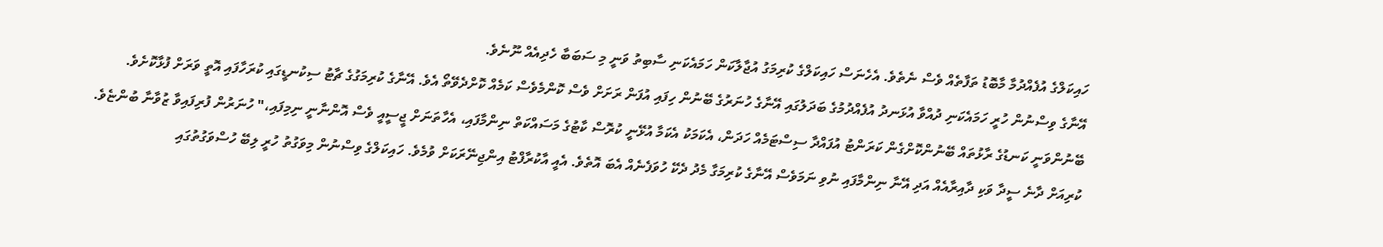ހައިކަލްގެ އުފެއްދުމާ މާބޮޑު ތަފާތެއް ވެސް ނެތެވެ. އެހެނަސް ހައިކަލްގެ ކުރިމަގު އުޖާލާކަން ހަމައެކަނި ސާބިތު ވަނީ މި ސަބަބާ ހެދިއެއް ނޫނެވެ.
އޭނާގެ ވިސްނުން ހުރީ ހަމައެކަނި ދުއްވާ އުޅަނދު އުފެއްދުމުގެ ބަދަލުގައި އޭނާގެ ހުނަރުގެ ބޭނުން ހިފައި އުފަން ރަށަށް ވެސް ކޮންމެވެސް ކަމެއް ކޮށްދެވޭތޯ އެވެ. އޭނާގެ ކުރިމަގުގެ ޗާޓު ސިކުނޑީގައި ކުރަހާފައި އޮތީ ވަރަށް ފުޅާކޮށެވެ.
ބޭނުންވަނީ ކަނޑުގެ ރާޅުތައް ބޭނުންކޮށްގެން ކަރަންޓު އުފައްދާ ސިސްޓަމެއް ހަދަން، އެކަމަކު އެކަމާ އުޅޭނީ ކުރޮސް ކާޓުގެ މަސައްކަތް ނިންމާފައި، އެހާތަނަށް ޖީސީއީ ވެސް އޮންނާނީ ނިމިފައި،" ހުނަރުން ފުރިފައިވާ ޒުވާނާ ބުންޏެވެ.
ކުރިއަށް ދާނެ ސީދާ ވަކި ދާއިރާއެއް އަދި އޭނާ ނިންމާފައި ނުވި ނަމަވެސް އޭނާގެ ކުރިމަގާ މެދު ދެކޭ ހުވަފެނެއް އެބަ އޮތެވެ. އެއީ އާކުރާފްޓު އިންޖިނޭރަކަށް ވުމެވެ. ހައިކަލްގެ ވިސްނުން މިވަގުތު ހުރީ ލިބޭ ހުސްވަގުތުގައި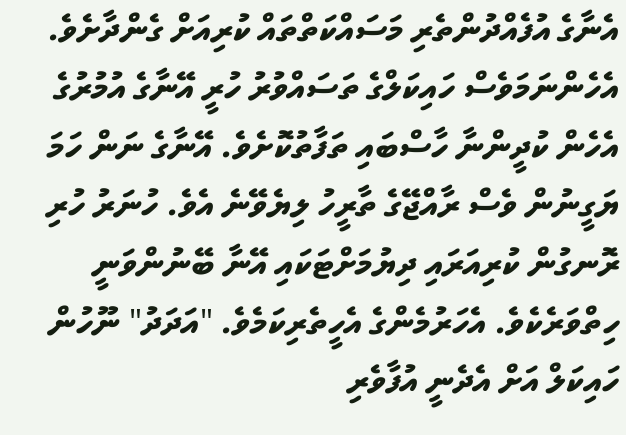އެނާގެ އުފެއްދުންތެރި މަސައްކަތްތައް ކުރިއަށް ގެންދާށެވެ.
އެހެންނަމަވެސް ހައިކަލްގެ ތަސައްވުރު ހުރީ އޭނާގެ އުމުރުގެ އެހެން ކުދީންނާ ހާސްބައި ތަފާތުކޮށެވެ. އޭނާގެ ނަން ހަމަ ޔަގީނުން ވެސް ރާއްޖޭގެ ތާރީހު ލިޔެވޭނެ އެވެ. ހުނަރު ހުރި ރޮނގުން ކުރިއަރައި ދިޔުމަށްޓަކައި އޭނާ ބޭނުންވަނީ ހިތްވަރެކެވެ. އެހަރުމެންގެ އެހީތެރިކަމެވެ. "އަދަދު" ނޫހުން ހައިކަލް އަށް އެދެނީ އުފާވެރި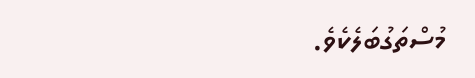މުސްތަގުބަލެކެވެ.